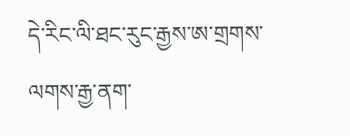དེ་རིང་ལི་ཐང་རུང་རྒྱས་ཨ་གྲགས་ལགས་རྒྱ་ནག་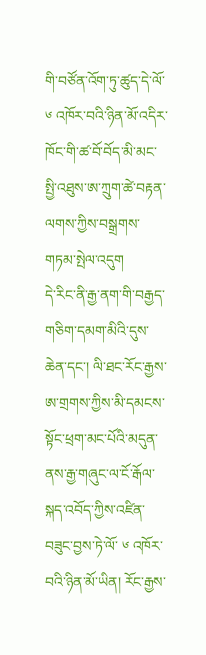གི་བཙོན་འོག་ཏུ་ཚུད་དེ་ལོ་ ༦ འཁོར་བའི་ཉིན་མོ་འདིར་ཁོང་གི་ཚ་བོ་བོད་མི་མང་སྤྱི་འཐུས་ཨ་ཀྲུག་ཚེ་བརྟན་ལགས་ཀྱིས་བསྒྲགས་གཏམ་སྤེལ་འདུག
དེ་རིང་ནི་རྒྱ་ནག་གི་བརྒྱད་གཅིག་དམག་མིའི་དུས་ཆེན་དང་། ལི་ཐང་རོང་རྒྱས་ཨ་གྲགས་ཀྱིས་མི་དམངས་སྟོང་ཕྲག་མང་པོའི་མདུན་ནས་རྒྱ་གཞུང་ལ་ངོ་རྒོལ་སྐད་འབོད་ཀྱིས་འཛིན་བཟུང་བྱས་ཏེ་ལོ་ ༦ འཁོར་བའི་ཉིན་མོ་ཡིན། རོང་རྒྱས་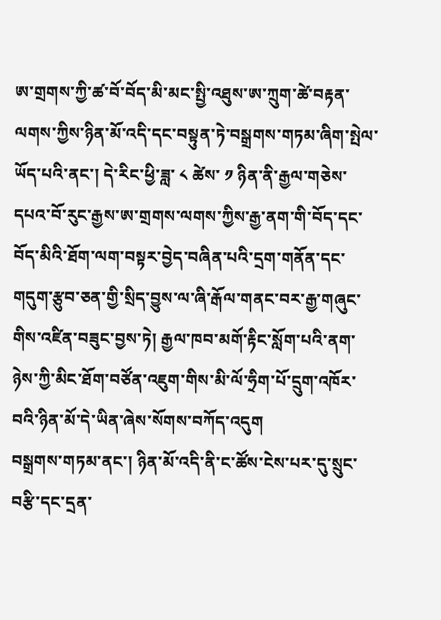ཨ་གྲགས་ཀྱི་ཚ་བོ་བོད་མི་མང་སྤྱི་འཐུས་ཨ་ཀྲུག་ཚེ་བརྟན་ལགས་ཀྱིས་ཉིན་མོ་འདི་དང་བསྟུན་ཏེ་བསྒྲགས་གཏམ་ཞིག་སྤེལ་ཡོད་པའི་ནང་། དེ་རིང་ཕྱི་ཟླ་ ༨ ཚེས་ ༡ ཉིན་ནི་རྒྱལ་གཅེས་དཔའ་བོ་རུང་རྒྱས་ཨ་གྲགས་ལགས་ཀྱིས་རྒྱ་ནག་གི་བོད་དང་བོད་མིའི་ཐོག་ལག་བསྟར་བྱེད་བཞིན་པའི་དྲག་གནོན་དང་གདུག་རྩུབ་ཅན་གྱི་སྲིད་བྱུས་ལ་ཞི་རྒོལ་གནང་བར་རྒྱ་གཞུང་གིས་འཛིན་བཟུང་བྱས་ཏེ། རྒྱལ་ཁབ་མགོ་རྟིང་སློག་པའི་ནག་ཉེས་ཀྱི་མིང་ཐོག་བཙོན་འཇུག་གིས་མི་ལོ་ཧྲིག་པོ་དྲུག་འཁོར་བའི་ཉིན་མོ་དེ་ཡིན་ཞེས་སོགས་བཀོད་འདུག
བསྒྲགས་གཏམ་ནང་། ཉིན་མོ་འདི་ནི་ང་ཚོས་ངེས་པར་དུ་སྲུང་བརྩི་དང་དྲན་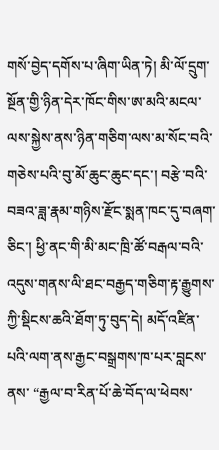གསོ་བྱེད་དགོས་པ་ཞིག་ཡིན་ཏེ། མི་ལོ་དྲུག་སྔོན་གྱི་ཉིན་དེར་ཁོང་གིས་ཨ་མའི་མངལ་ལས་སྐྱེས་ནས་ཉིན་གཅིག་ལས་མ་སོང་བའི་གཅེས་པའི་བུ་མོ་ཆུང་ཆུང་དང་། བརྩེ་བའི་བཟའ་ཟླ་རྣམ་གཉིས་རྫོང་སྨན་ཁང་དུ་བཞག་ཅིང་། ཕྱི་ནང་གི་མི་མང་ཁྲི་ཚོ་བརྒལ་བའི་འདུས་གནས་ལི་ཐང་བརྒྱད་གཅིག་རྟ་རྒྱུགས་ཀྱི་སྡིངས་ཆའི་ཐོག་ཏུ་བུད་དེ། མདོ་འཛིན་པའི་ལག་ནས་རྒྱང་བསྒྲགས་ཁ་པར་བླངས་ནས་ “རྒྱལ་བ་རིན་པོ་ཆེ་བོད་ལ་ཕེབས་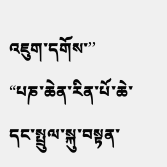འཇུག་དགོས་’’ “པཎ་ཆེན་རིན་པོ་ཆེ་དང་སྤྲུལ་སྐུ་བསྟན་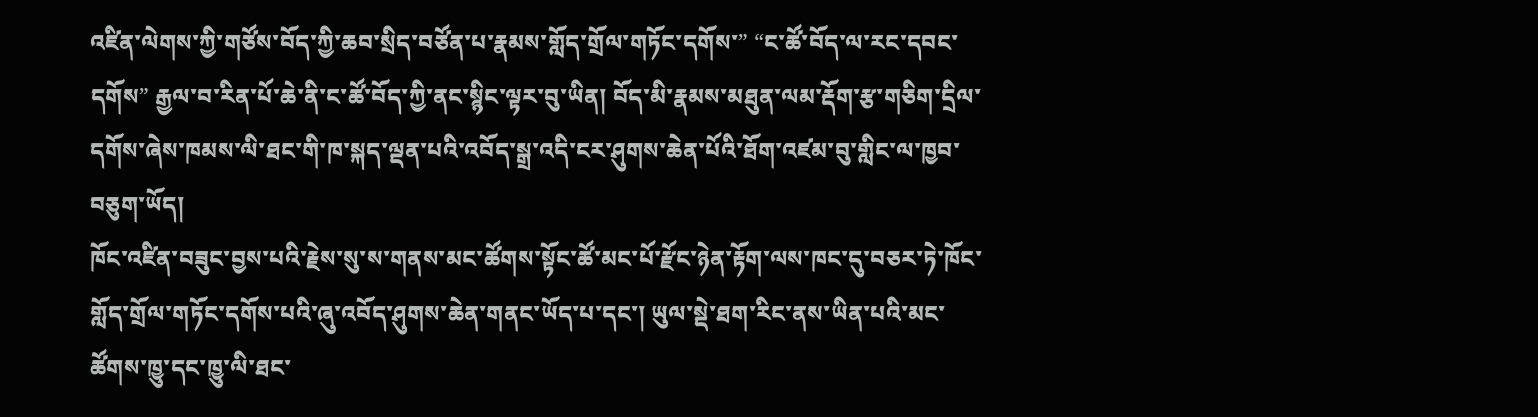འཛིན་ལེགས་ཀྱི་གཙོས་བོད་ཀྱི་ཆབ་སྲིད་བཙོན་པ་རྣམས་གློད་གྲོལ་གཏོང་དགོས་” “ང་ཚོ་བོད་ལ་རང་དབང་དགོས” རྒྱལ་བ་རིན་པོ་ཆེ་ནི་ང་ཚོ་བོད་ཀྱི་ནང་སྙིང་ལྟར་བུ་ཡིན། བོད་མི་རྣམས་མཐུན་ལམ་རྡོག་རྩ་གཅིག་དྲིལ་དགོས་ཞེས་ཁམས་ལི་ཐང་གི་ཁ་སྐད་ལྡན་པའི་འབོད་སྒྲ་འདི་ངར་ཤུགས་ཆེན་པོའི་ཐོག་འཛམ་བུ་གླིང་ལ་ཁྱབ་བཅུག་ཡོད།
ཁོང་འཛིན་བཟུང་བྱས་པའི་རྗེས་སུ་ས་གནས་མང་ཚོགས་སྟོང་ཚོ་མང་པོ་རྫོང་ཉེན་རྟོག་ལས་ཁང་དུ་བཅར་ཏེ་ཁོང་གློད་གྲོལ་གཏོང་དགོས་པའི་ཞུ་འབོད་ཤུགས་ཆེན་གནང་ཡོད་པ་དང་། ཡུལ་སྡེ་ཐག་རིང་ནས་ཡིན་པའི་མང་ཚོགས་ཁྱུ་དང་ཁྱུ་ལི་ཐང་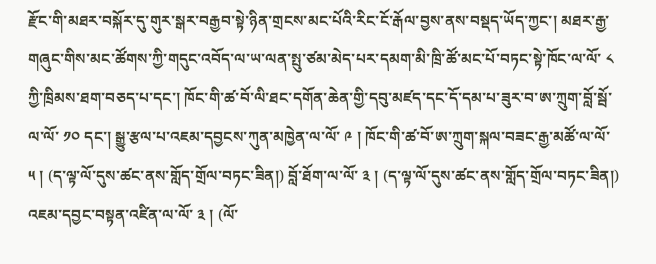རྫོང་གི་མཐར་བསྐོར་དུ་གུར་སྒར་བརྒྱབ་སྟེ་ཉིན་གྲངས་མང་པོའི་རིང་ངོ་རྒོལ་བྱས་ནས་བསྡད་ཡོད་ཀྱང་། མཐར་རྒྱ་གཞུང་གིས་མང་ཚོགས་ཀྱི་གདུང་འབོད་ལ་ཡ་ལན་སྤུ་ཙམ་མེད་པར་དམག་མི་ཁྲི་ཚོ་མང་པོ་བཏང་སྟེ་ཁོང་ལ་ལོ་ ༨ ཀྱི་ཁྲིམས་ཐག་བཅད་པ་དང་། ཁོང་གི་ཚ་བོ་ལི་ཐང་དགོན་ཆེན་གྱི་དབུ་མཛད་དང་དོ་དམ་པ་ཟུར་བ་ཨ་ཀྲུག་བློ་སྦོ་ལ་ལོ་ ༡༠ དང་། སྒྱུ་རྩལ་པ་འཇམ་དབྱངས་ཀུན་མཁྱེན་ལ་ལོ་ ༩ ། ཁོང་གི་ཚ་བོ་ཨ་ཀྲུག་སྐལ་བཟང་རྒྱ་མཚོ་ལ་ལོ་ ༥ ། (ད་ལྟ་ལོ་དུས་ཚང་ནས་གློད་གྲོལ་བཏང་ཟིན།) བློ་ཐོག་ལ་ལོ་ ༣ ། (ད་ལྟ་ལོ་དུས་ཚང་ནས་གློད་གྲོལ་བཏང་ཟིན།) འཇམ་དབྱང་བསྟན་འཛིན་ལ་ལོ་ ༣ ། (ལོ་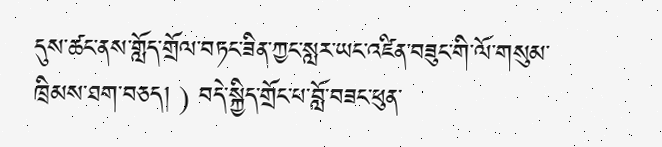དུས་ཚང་ནས་གློད་གྲོལ་བཏང་ཟིན་ཀྱང་སླར་ཡང་འཛིན་བཟུང་གི་ལོ་གསུམ་ཁྲིམས་ཐག་བཅད། ) བདེ་སྐྱིད་གྲོང་པ་བློ་བཟང་ཕུན་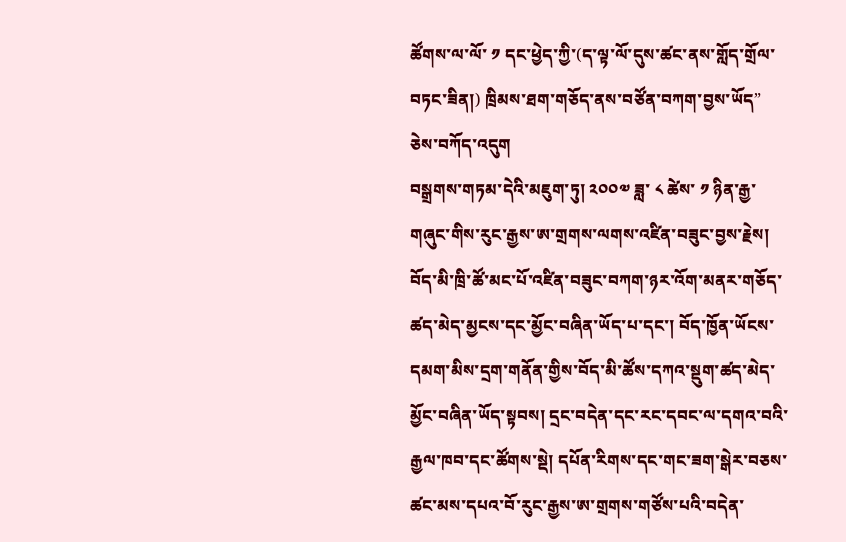ཚོགས་ལ་ལོ་ ༡ དང་ཕྱེད་ཀྱི་(ད་ལྟ་ལོ་དུས་ཚང་ནས་གློད་གྲོལ་བཏང་ཟིན།) ཁྲིམས་ཐག་གཅོད་ནས་བཙོན་བཀག་བྱས་ཡོད” ཅེས་བཀོད་འདུག
བསྒྲགས་གཏམ་དེའི་མཇུག་ཏུ། ༢༠༠༧ ཟླ་ ༨ ཚེས་ ༡ ཉིན་རྒྱ་གཞུང་གིས་རུང་རྒྱས་ཨ་གྲགས་ལགས་འཛིན་བཟུང་བྱས་རྗེས། བོད་མི་ཁྲི་ཚོ་མང་པོ་འཛིན་བཟུང་བཀག་ཉར་འོག་མནར་གཅོད་ཚད་མེད་མྱངས་དང་མྱོང་བཞིན་ཡོད་པ་དང་། བོད་ཁྱོན་ཡོངས་དམག་མིས་དྲག་གནོན་གྱིས་བོད་མི་ཚོས་དཀའ་སྡུག་ཚད་མེད་མྱོང་བཞིན་ཡོད་སྟབས། དྲང་བདེན་དང་རང་དབང་ལ་དགའ་བའི་རྒྱལ་ཁབ་དང་ཚོགས་སྡེ། དཔོན་རིགས་དང་གང་ཟག་སྒེར་བཅས་ཚང་མས་དཔའ་བོ་རུང་རྒྱས་ཨ་གྲགས་གཙོས་པའི་བདེན་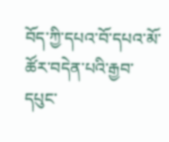བོད་ཀྱི་དཔའ་བོ་དཔའ་མོ་ཚོར་བདེན་པའི་རྒྱབ་དཔུང་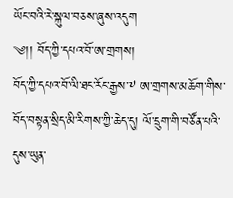ཡོང་བའི་རེ་སྐུལ་བཅས་ཞུས་འདུག
༄།། བོད་ཀྱི་དཔའ་བོ་ཨ་གྲགས།
བོད་ཀྱི་དཔའ་བོ་ལི་ཐང་རོང་རྒྱས་༸ ཨ་གྲགས་མཆོག་གིས་བོད་བསྟན་སྲིད་མི་རིགས་ཀྱི་ཆེད་དུ། ལོ་དྲུག་གི་བཙོན་པའི་དུས་ཡུན་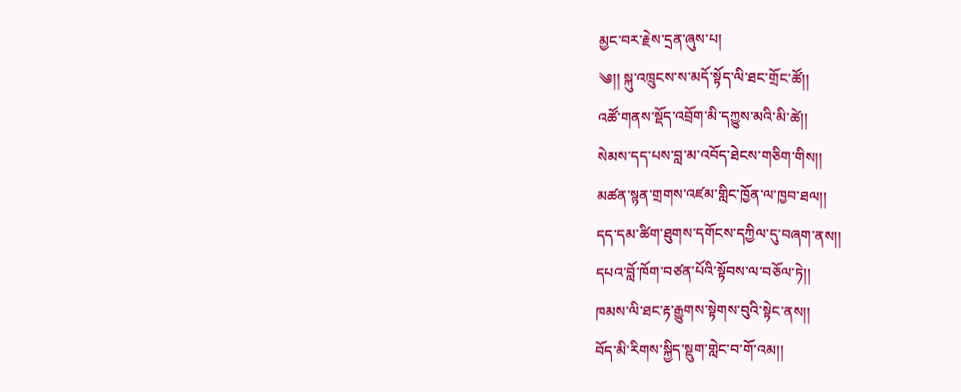མྱང་བར་རྗེས་དྲན་ཞུས་པ།
༄།། སྐུ་འཁྲུངས་ས་མདོ་སྟོད་ལི་ཐང་གྲོང་ཚོ།།
འཚོ་གནས་སྡོད་འབྲོག་མི་དཀྱུས་མའི་མི་ཚེ།།
སེམས་དད་པས་བླ་མ་འབོད་ཐེངས་གཅིག་གིས།།
མཚན་སྙན་གྲགས་འཛམ་གླིང་ཁྱོན་ལ་ཁྱབ་ཐལ།།
དད་དམ་ཚིག་ཐུགས་དགོངས་དཀྱིལ་དུ་བཞག་ནས།།
དཔའ་བློ་ཁོག་བཙན་པོའི་སྟོབས་ལ་བཅོལ་ཏེ།།
ཁམས་ལི་ཐང་རྟ་རྒྱུགས་སྟེགས་བུའི་སྟེང་ནས།།
བོད་མི་རིགས་སྐྱིད་སྡུག་གླེང་བ་གོ་འམ།།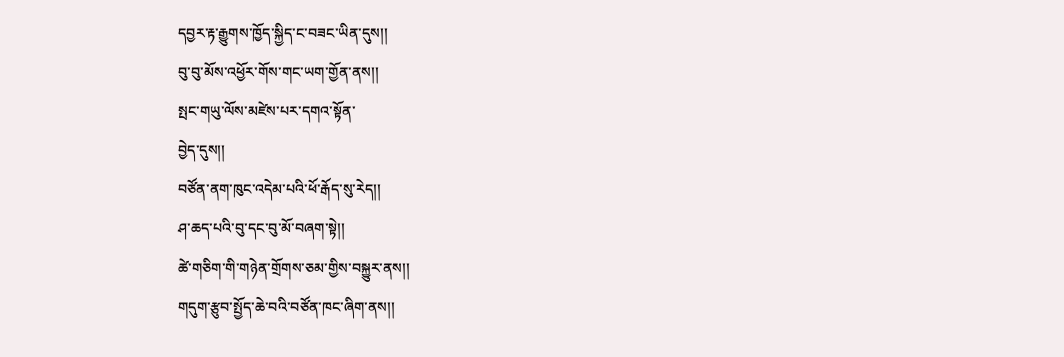དབྱར་རྟ་རྒྱུགས་ཁྱོད་སྐྱིད་ང་བཟང་ཡིན་དུས།།
བུ་བུ་མོས་འཕྱོར་གོས་གང་ཡག་གྱོན་ནས།།
སྤང་གཡུ་ལོས་མཛེས་པར་དགའ་སྟོན་
བྱེད་དུས།།
བཙོན་ནག་ཁུང་འདེམ་པའི་ཕོ་རྒོད་སུ་རེད།།
ཤ་ཆད་པའི་བུ་དང་བུ་མོ་བཞག་སྟེ།།
ཚེ་གཅིག་གི་གཉེན་གྲོགས་ཅམ་གྱིས་བསྐྱུར་ནས།།
གདུག་རྩུབ་སྤྱོད་ཆེ་བའི་བཙོན་ཁང་ཞིག་ནས།།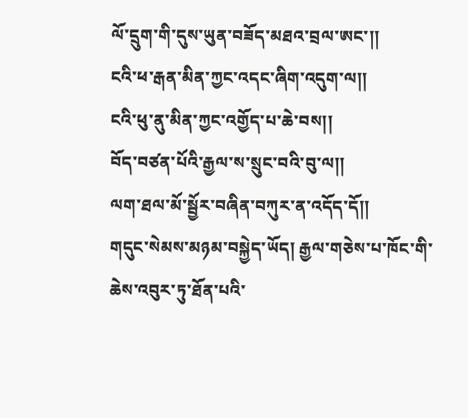ལོ་དྲུག་གི་དུས་ཡུན་བཟོད་མཐའ་བྲལ་ཨང་།།
ངའི་ཕ་རྒན་མིན་ཀྱང་འདང་ཞིག་འདུག་ལ།།
ངའི་ཕུ་ནུ་མིན་ཀྱང་འགྱོད་པ་ཆེ་བས།།
བོད་བཙན་པོའི་རྒྱལ་ས་སྲུང་བའི་བུ་ལ།།
ལག་ཐལ་མོ་སྦྱོར་བཞིན་བཀུར་ན་འདོད་དོ།།
གདུང་སེམས་མཉམ་བསྐྱེད་ཡོད། རྒྱལ་གཅེས་པ་ཁོང་གི་ཆེས་འབུར་ཏུ་ཐོན་པའི་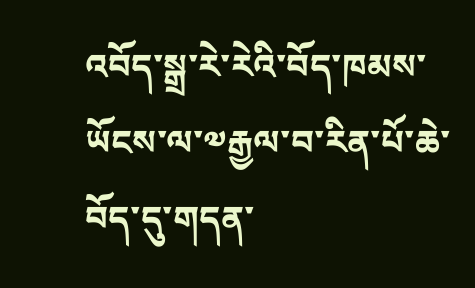འབོད་སྒྲ་རེ་རེའི་བོད་ཁམས་ཡོངས་ལ་༧རྒྱལ་བ་རིན་པོ་ཆེ་བོད་དུ་གདན་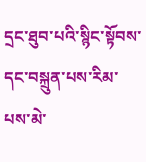དྲང་ཐུབ་པའི་སྙིང་སྟོབས་དང་བསྐྲུན་པས་རིམ་པས་མེ་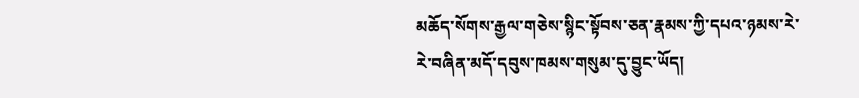མཆོད་སོགས་རྒྱལ་གཅེས་སྙིང་སྟོབས་ཅན་རྣམས་ཀྱི་དཔའ་ཉམས་རེ་རེ་བཞིན་མདོ་དབུས་ཁམས་གསུམ་དུ་བྱུང་ཡོད།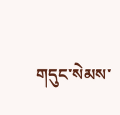གདུང་སེམས་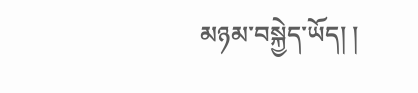མཉམ་བསྐྱེད་ཡོད། །